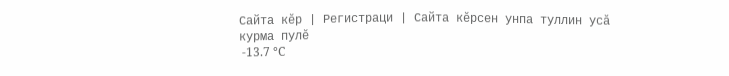Сайта кӗр | Регистраци | Сайта кӗрсен унпа туллин усӑ курма пулӗ
 -13.7 °C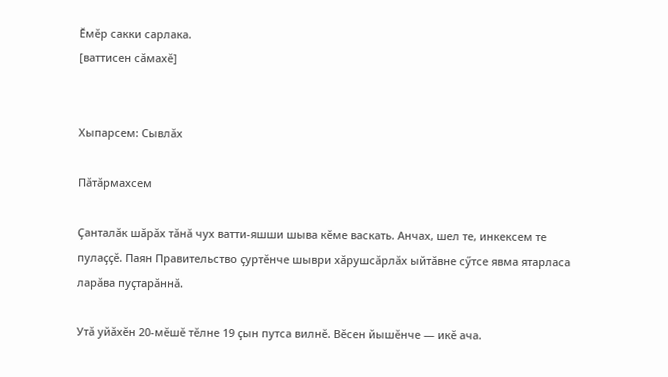Ӗмӗр сакки сарлака.
[ваттисен сӑмахӗ]


Хыпарсем: Сывлӑх

Пӑтӑрмахсем

Ҫанталӑк шӑрӑх тӑнӑ чух ватти-яшши шыва кӗме васкать. Анчах, шел те, инкексем те пулаҫҫӗ. Паян Правительство ҫуртӗнче шыври хӑрушсӑрлӑх ыйтӑвне сӳтсе явма ятарласа ларӑва пуҫтарӑннӑ.

Утӑ уйӑхӗн 20-мӗшӗ тӗлне 19 ҫын путса вилнӗ. Вӗсен йышӗнче — икӗ ача.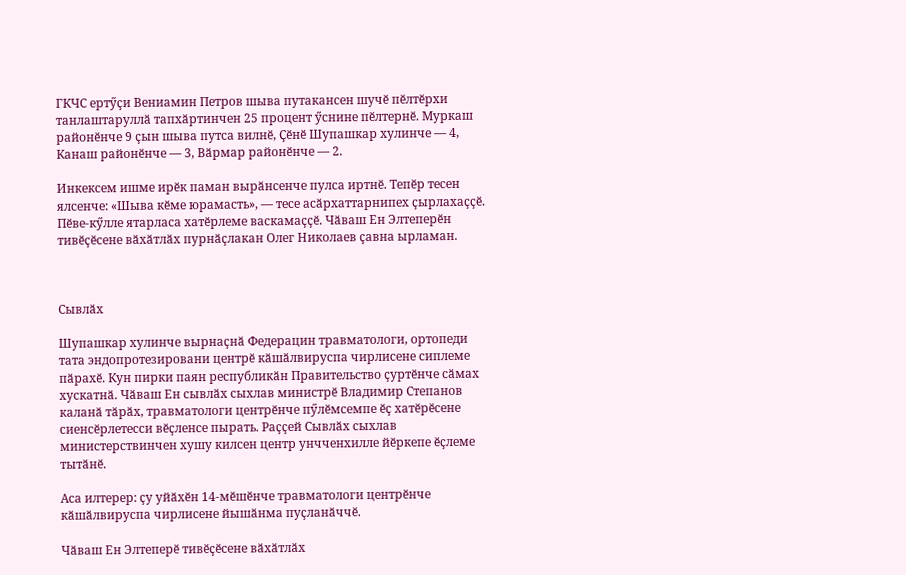ГКЧС ертӳҫи Вениамин Петров шыва путакансен шучӗ пӗлтӗрхи танлаштаруллӑ тапхӑртинчен 25 процент ӳснине пӗлтернӗ. Муркаш районӗнче 9 ҫын шыва путса вилнӗ, Ҫӗнӗ Шупашкар хулинче — 4, Канаш районӗнче — 3, Вӑрмар районӗнче — 2.

Инкексем ишме ирӗк паман вырӑнсенче пулса иртнӗ. Тепӗр тесен ялсенче: «Шыва кӗме юрамасть», — тесе асӑрхаттарнипех ҫырлахаҫҫӗ. Пӗве-кӳлле ятарласа хатӗрлеме васкамаҫҫӗ. Чӑваш Ен Элтеперӗн тивӗҫӗсене вӑхӑтлӑх пурнӑҫлакан Олег Николаев ҫавна ырламан.



Сывлӑх

Шупашкар хулинче вырнаҫнӑ Федерацин травматологи, ортопеди тата эндопротезировани центрӗ кӑшӑлвируспа чирлисене сиплеме пӑрахӗ. Кун пирки паян республикӑн Правительство ҫуртӗнче сӑмах хускатнӑ. Чӑваш Ен сывлӑх сыхлав министрӗ Владимир Степанов каланӑ тӑрӑх, травматологи центрӗнче пӳлӗмсемпе ӗҫ хатӗрӗсене сиенсӗрлетесси вӗҫленсе пырать. Раҫҫей Сывлӑх сыхлав министерствинчен хушу килсен центр унчченхилле йӗркепе ӗҫлеме тытӑнӗ.

Аса илтерер: ҫу уйӑхӗн 14-мӗшӗнче травматологи центрӗнче кӑшӑлвируспа чирлисене йышӑнма пуҫланӑччӗ.

Чӑваш Ен Элтеперӗ тивӗҫӗсене вӑхӑтлӑх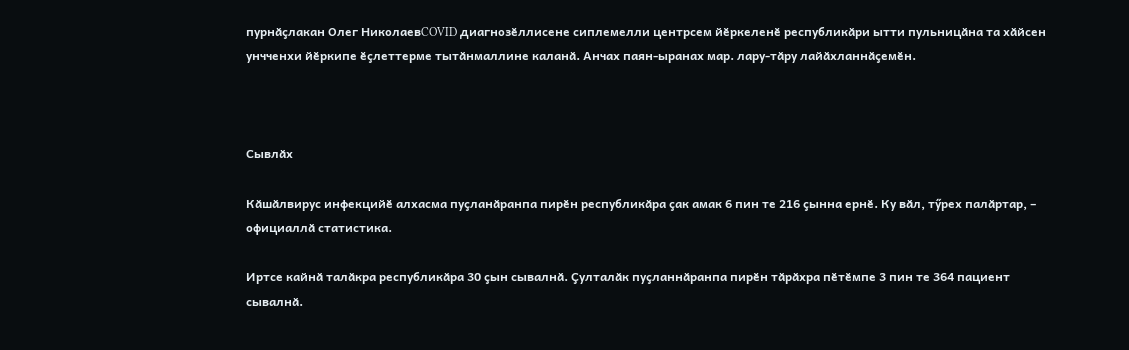пурнӑҫлакан Олег НиколаевCOVID диагнозӗллисене сиплемелли центрсем йӗркеленӗ республикӑри ытти пульницӑна та хӑйсен унчченхи йӗркипе ӗҫлеттерме тытӑнмаллине каланӑ. Анчах паян-ыранах мар. лару-тӑру лайӑхланнӑҫемӗн.



Сывлӑх

Кӑшӑлвирус инфекцийӗ алхасма пуҫланӑранпа пирӗн республикӑра ҫак амак 6 пин те 216 ҫынна ернӗ. Ку вӑл, тӳрех палӑртар, – официаллӑ статистика.

Иртсе кайнӑ талӑкра республикӑра 30 ҫын сывалнӑ. Ҫулталӑк пуҫланнӑранпа пирӗн тӑрӑхра пӗтӗмпе 3 пин те 364 пациент сывалнӑ.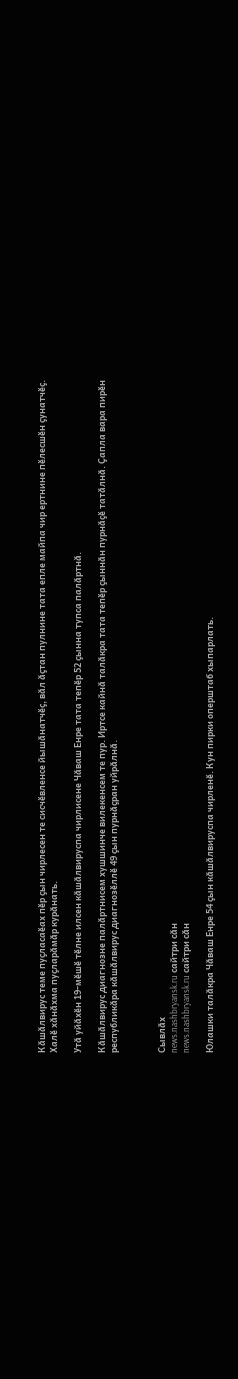Кӑшӑлвирус теме пуҫласаӗах пӗр ҫын чирлесен те сисчӗвленсе йышӑнатчӗҫ, вӑл ӑҫтан пулнине тата епле майпа чир ертнине пӗлесшӗн ҫунатчӗҫ. Халӗ хӑнӑхма пуҫларӑмӑр курӑнать.

Утӑ уйӑхӗн 19-мӗшӗ тӗлне илсен кӑшӑлвируспа чирлисене Чӑваш Енре тата тепӗр 52 ҫынна тупса палӑртнӑ.

Кӑшӑлвирус диагнозне палӑртнисем хушшинче вилекенсем те пур. Иртсе кайнӑ талӑкра тата тепӗр ҫыннӑн пурнӑҫӗ татӑлнӑ. Ҫапла вара пирӗн республикӑра кӑшӑлвирус диагнозӗллӗ 49 ҫын пурнӑҫран уйрӑлнӑ.



Сывлӑх
news.nashbryansk.ru сайтри сӑн
news.nashbryansk.ru сайтри сӑн

Юлашки талӑкра Чӑваш Енре 54 ҫын кӑшӑлвируспа чирленӗ. Кун пирки оперштаб хыпарлать.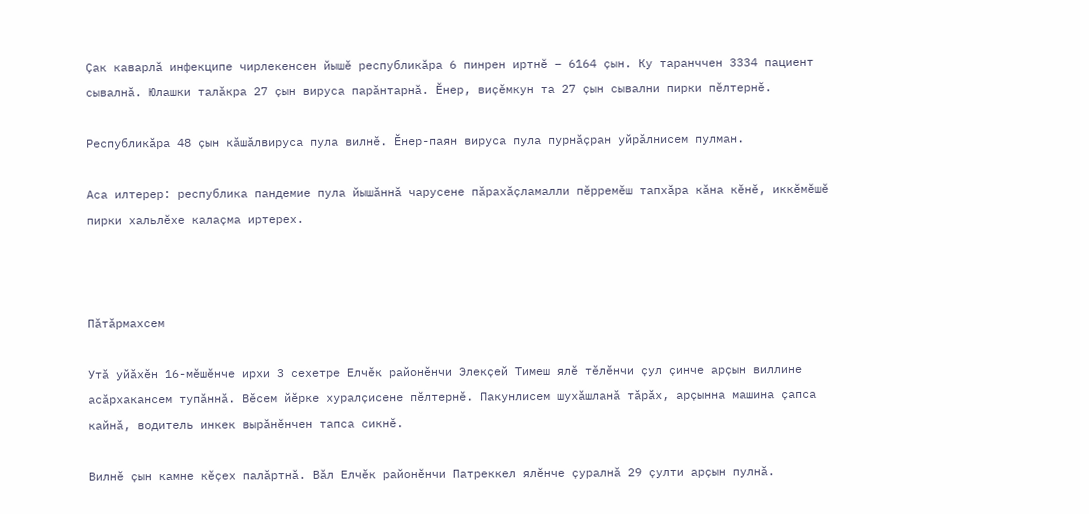Ҫак каварлӑ инфекципе чирлекенсен йышӗ республикӑра 6 пинрен иртнӗ – 6164 ҫын. Ку таранччен 3334 пациент сывалнӑ. Юлашки талӑкра 27 ҫын вируса парӑнтарнӑ. Ӗнер, виҫӗмкун та 27 ҫын сывални пирки пӗлтернӗ.

Республикӑра 48 ҫын кӑшӑлвируса пула вилнӗ. Ӗнер-паян вируса пула пурнӑҫран уйрӑлнисем пулман.

Аса илтерер: республика пандемие пула йышӑннӑ чарусене пӑрахӑҫламалли пӗрремӗш тапхӑра кӑна кӗнӗ, иккӗмӗшӗ пирки хальлӗхе калаҫма иртерех.



Пӑтӑрмахсем

Утӑ уйӑхӗн 16-мӗшӗнче ирхи 3 сехетре Елчӗк районӗнчи Элекҫей Тимеш ялӗ тӗлӗнчи ҫул ҫинче арҫын виллине асӑрхакансем тупӑннӑ. Вӗсем йӗрке хуралҫисене пӗлтернӗ. Пакунлисем шухӑшланӑ тӑрӑх, арҫынна машина ҫапса кайнӑ, водитель инкек вырӑнӗнчен тапса сикнӗ.

Вилнӗ ҫын камне кӗҫех палӑртнӑ. Вӑл Елчӗк районӗнчи Патреккел ялӗнче ҫуралнӑ 29 ҫулти арҫын пулнӑ.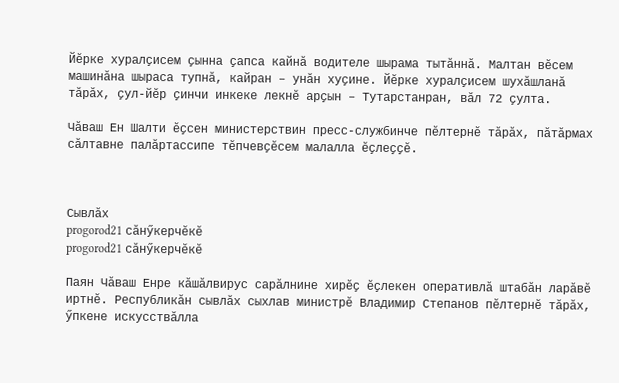Йӗрке хуралҫисем ҫынна ҫапса кайнӑ водителе шырама тытӑннӑ. Малтан вӗсем машинӑна шыраса тупнӑ, кайран – унӑн хуҫине. Йӗрке хуралҫисем шухӑшланӑ тӑрӑх, ҫул-йӗр ҫинчи инкеке лекнӗ арҫын – Тутарстанран, вӑл 72 ҫулта.

Чӑваш Ен Шалти ӗҫсен министерствин пресс-службинче пӗлтернӗ тӑрӑх, пӑтӑрмах сӑлтавне палӑртассипе тӗпчевҫӗсем малалла ӗҫлеҫҫӗ.



Сывлӑх
progorod21 сӑнӳкерчӗкӗ
progorod21 сӑнӳкерчӗкӗ

Паян Чӑваш Енре кӑшӑлвирус сарӑлнине хирӗҫ ӗҫлекен оперативлӑ штабӑн ларӑвӗ иртнӗ. Республикӑн сывлӑх сыхлав министрӗ Владимир Степанов пӗлтернӗ тӑрӑх, ӳпкене искусствӑлла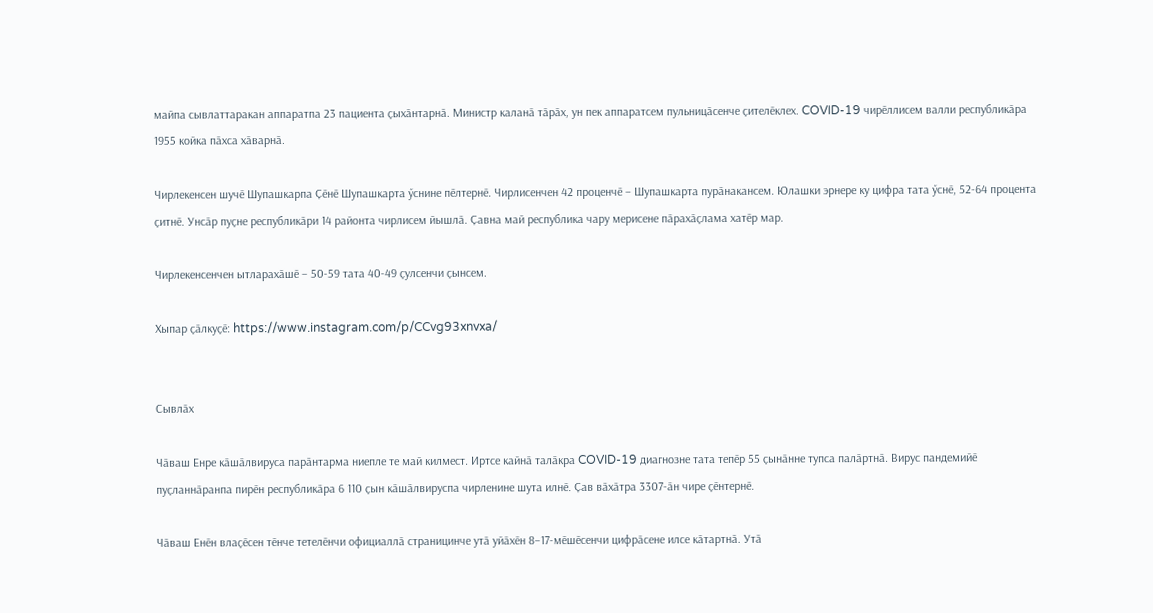майпа сывлаттаракан аппаратпа 23 пациента ҫыхӑнтарнӑ. Министр каланӑ тӑрӑх, ун пек аппаратсем пульницӑсенче ҫителӗклех. COVID-19 чирӗллисем валли республикӑра 1955 койка пӑхса хӑварнӑ.

Чирлекенсен шучӗ Шупашкарпа Ҫӗнӗ Шупашкарта ӳснине пӗлтернӗ. Чирлисенчен 42 проценчӗ – Шупашкарта пурӑнакансем. Юлашки эрнере ку цифра тата ӳснӗ, 52-64 процента ҫитнӗ. Унсӑр пуҫне республикӑри 14 районта чирлисем йышлӑ. Ҫавна май республика чару мерисене пӑрахӑҫлама хатӗр мар.

Чирлекенсенчен ытларахӑшӗ – 50-59 тата 40-49 ҫулсенчи ҫынсем.

Хыпар ҫӑлкуҫӗ: https://www.instagram.com/p/CCvg93xnvxa/


Сывлӑх

Чӑваш Енре кӑшӑлвируса парӑнтарма ниепле те май килмест. Иртсе кайнӑ талӑкра COVID-19 диагнозне тата тепӗр 55 ҫынӑнне тупса палӑртнӑ. Вирус пандемийӗ пуҫланнӑранпа пирӗн республикӑра 6 110 ҫын кӑшӑлвируспа чирленине шута илнӗ. Ҫав вӑхӑтра 3307-ӑн чире ҫӗнтернӗ.

Чӑваш Енӗн влаҫӗсен тӗнче тетелӗнчи официаллӑ страницинче утӑ уйӑхӗн 8–17-мӗшӗсенчи цифрӑсене илсе кӑтартнӑ. Утӑ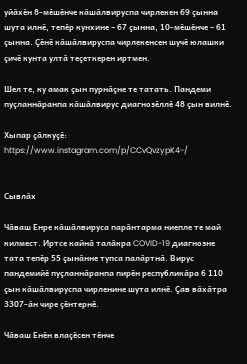уйӑхӗн 8-мӗшӗнче кӑшӑлвируспа чирлекен 69 ҫынна шута илнӗ, тепӗр кунхине – 67 ҫынна, 10-мӗшӗнче – 61 ҫынна. Ҫӗнӗ кӑшӑлвируспа чирлекенсен шучӗ юлашки ҫичӗ кунта ултӑ теҫеткерен иртмен.

Шел те, ку амак ҫын пурнӑҫне те татать. Пандеми пуҫланнӑранпа кӑшӑлвирус диагнозӗллӗ 48 ҫын вилнӗ.

Хыпар ҫӑлкуҫӗ: https://www.instagram.com/p/CCvQvzypK4-/


Сывлӑх

Чӑваш Енре кӑшӑлвируса парӑнтарма ниепле те май килмест. Иртсе кайнӑ талӑкра COVID-19 диагнозне тата тепӗр 55 ҫынӑнне тупса палӑртнӑ. Вирус пандемийӗ пуҫланнӑранпа пирӗн республикӑра 6 110 ҫын кӑшӑлвируспа чирленине шута илнӗ. Ҫав вӑхӑтра 3307-ӑн чире ҫӗнтернӗ.

Чӑваш Енӗн влаҫӗсен тӗнче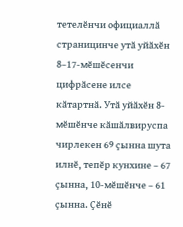тетелӗнчи официаллӑ страницинче утӑ уйӑхӗн 8–17-мӗшӗсенчи цифрӑсене илсе кӑтартнӑ. Утӑ уйӑхӗн 8-мӗшӗнче кӑшӑлвируспа чирлекен 69 ҫынна шута илнӗ, тепӗр кунхине – 67 ҫынна, 10-мӗшӗнче – 61 ҫынна. Ҫӗнӗ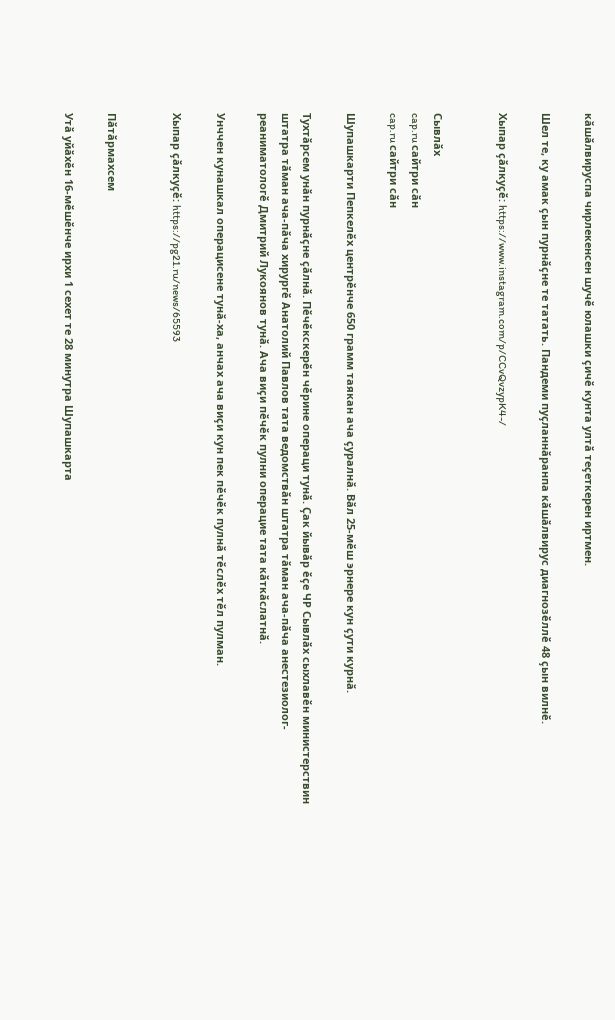кӑшӑлвируспа чирлекенсен шучӗ юлашки ҫичӗ кунта ултӑ теҫеткерен иртмен.

Шел те, ку амак ҫын пурнӑҫне те татать. Пандеми пуҫланнӑранпа кӑшӑлвирус диагнозӗллӗ 48 ҫын вилнӗ.

Хыпар ҫӑлкуҫӗ: https://www.instagram.com/p/CCvQvzypK4-/


Сывлӑх
cap.ru сайтри сӑн
cap.ru сайтри сӑн

Шупашкарти Пепкелӗх центрӗнче 650 грамм таякан ача ҫуралнӑ. Вӑл 25-мӗш эрнере кун ҫути курнӑ.

Тухтӑрсем унӑн пурнӑҫне ҫӑлнӑ. Пӗчӗкскерӗн чӗрине операци тунӑ. Ҫак йывӑр ӗҫе ЧР Сывлӑх сыхлавӗн министерствин штатра тӑман ача-пӑча хирургӗ Анатолий Павлов тата ведомствӑн штатра тӑман ача-пӑча анестезиолог-реаниматологӗ Дмитрий Лукоянов тунӑ. Ача виҫи пӗчӗк пулни операцие тата кӑткӑслатнӑ.

Унччен кунашкал операцисене тунӑ-ха, анчах ача виҫи кун пек пӗчӗк пулнӑ тӗслӗх тӗл пулман.

Хыпар ҫӑлкуҫӗ: https://pg21.ru/news/65593


Пӑтӑрмахсем

Утӑ уйӑхӗн 16-мӗшӗнче ирхи 1 сехет те 28 минутра Шупашкарта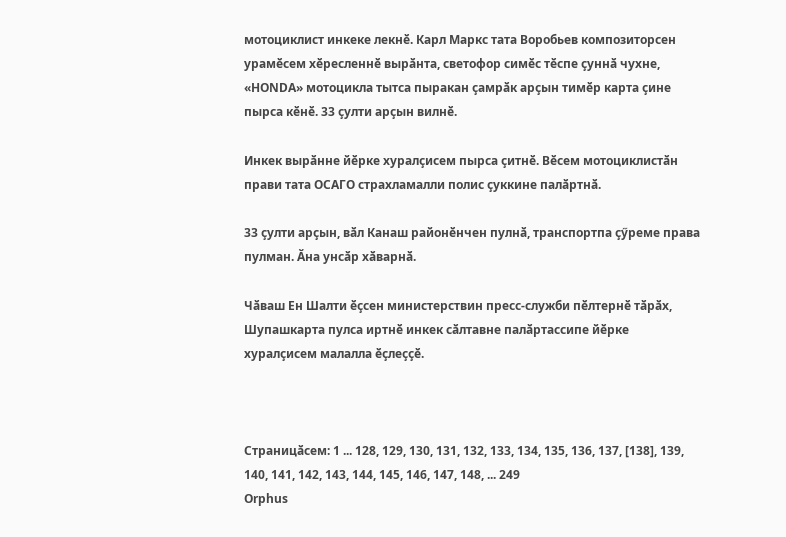мотоциклист инкеке лекнӗ. Карл Маркс тата Воробьев композиторсен урамӗсем хӗресленнӗ вырӑнта, светофор симӗс тӗспе ҫуннӑ чухне, «HONDA» мотоцикла тытса пыракан ҫамрӑк арҫын тимӗр карта ҫине пырса кӗнӗ. 33 ҫулти арҫын вилнӗ.

Инкек вырӑнне йӗрке хуралҫисем пырса ҫитнӗ. Вӗсем мотоциклистӑн прави тата ОСАГО страхламалли полис ҫуккине палӑртнӑ.

33 ҫулти арҫын, вӑл Канаш районӗнчен пулнӑ, транспортпа ҫӳреме права пулман. Ӑна унсӑр хӑварнӑ.

Чӑваш Ен Шалти ӗҫсен министерствин пресс-служби пӗлтернӗ тӑрӑх, Шупашкарта пулса иртнӗ инкек сӑлтавне палӑртассипе йӗрке хуралҫисем малалла ӗҫлеҫҫӗ.



Страницӑсем: 1 ... 128, 129, 130, 131, 132, 133, 134, 135, 136, 137, [138], 139, 140, 141, 142, 143, 144, 145, 146, 147, 148, ... 249
Orphus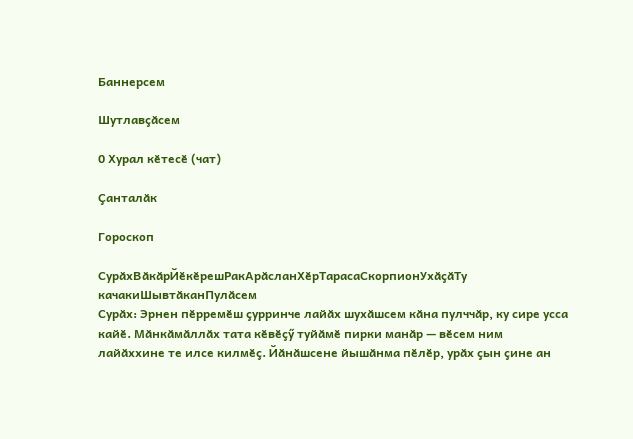Баннерсем

Шутлавҫӑсем

0 Хурал кӗтесӗ (чат)

Ҫанталӑк

Гороскоп

СурӑхВӑкӑрЙӗкӗрешРакАрӑсланХӗрТарасаСкорпионУхӑҫӑТу качакиШывтӑканПулӑсем
Сурӑх: Эрнен пӗрремӗш ҫурринче лайӑх шухӑшсем кӑна пулччӑр, ку сире усса кайӗ. Мӑнкӑмӑллӑх тата кӗвӗҫӳ туйӑмӗ пирки манӑр — вӗсем ним лайӑххине те илсе килмӗҫ. Йӑнӑшсене йышӑнма пӗлӗр, урӑх ҫын ҫине ан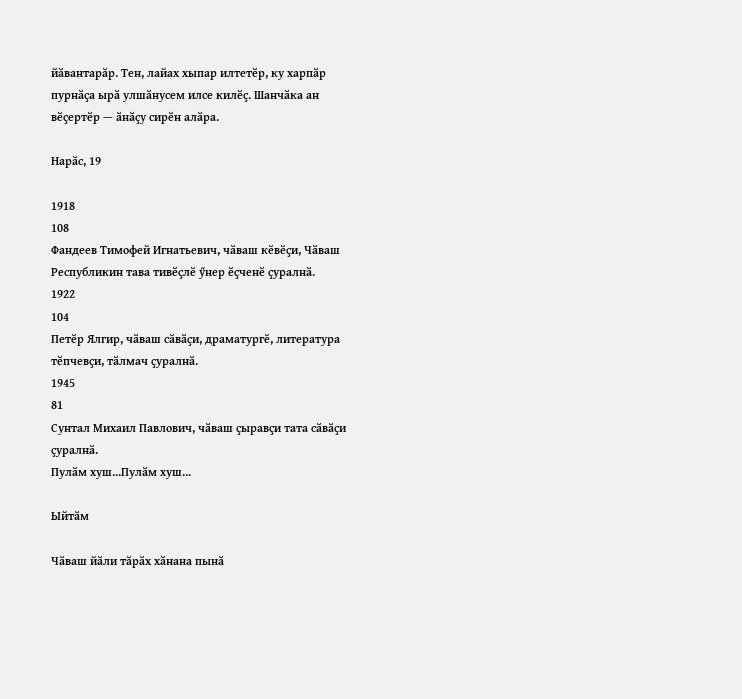йӑвантарӑр. Тен, лайах хыпар илтетӗр, ку харпӑр пурнӑҫа ырӑ улшӑнусем илсе килӗҫ. Шанчӑка ан вӗҫертӗр — ӑнӑҫу сирӗн алӑра.

Нарӑс, 19

1918
108
Фандеев Тимофей Игнатьевич, чӑваш кӗвӗҫи, Чӑваш Республикин тава тивӗҫлӗ ӳнер ӗҫченӗ ҫуралнӑ.
1922
104
Петӗр Ялгир, чӑваш сӑвӑҫи, драматургӗ, литература тӗпчевҫи, тӑлмач ҫуралнӑ.
1945
81
Сунтал Михаил Павлович, чӑваш ҫыравҫи тата сӑвӑҫи ҫуралнӑ.
Пулӑм хуш...Пулӑм хуш...

Ыйтӑм

Чӑваш йӑли тӑрӑх хӑнана пынӑ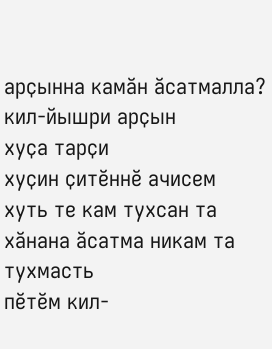арҫынна камӑн ӑсатмалла?
кил-йышри арҫын
хуҫа тарҫи
хуҫин ҫитӗннӗ ачисем
хуть те кам тухсан та
хӑнана ӑсатма никам та тухмасть
пӗтӗм кил-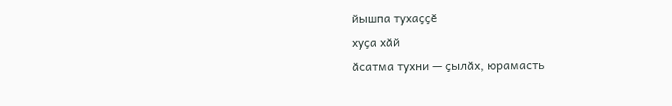йышпа тухаҫҫӗ
хуҫа хӑй
ӑсатма тухни — ҫылӑх, юрамасть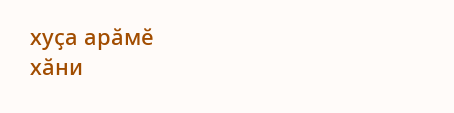хуҫа арӑмӗ
хӑни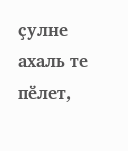ҫулне ахаль те пӗлет,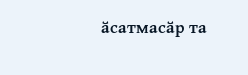ӑсатмасӑр та